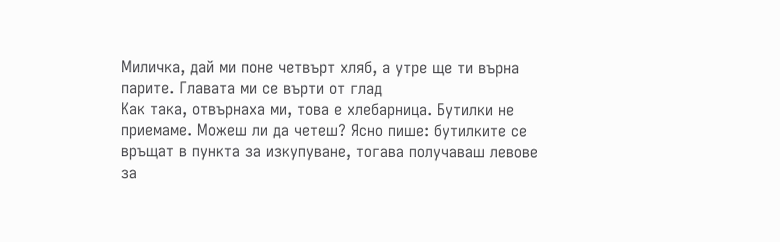Миличка, дай ми поне четвърт хляб, а утре ще ти върна парите. Главата ми се върти от глад
Как така, отвърнаха ми, това е хлебарница. Бутилки не приемаме. Можеш ли да четеш? Ясно пише: бутилките се връщат в пункта за изкупуване, тогава получаваш левове за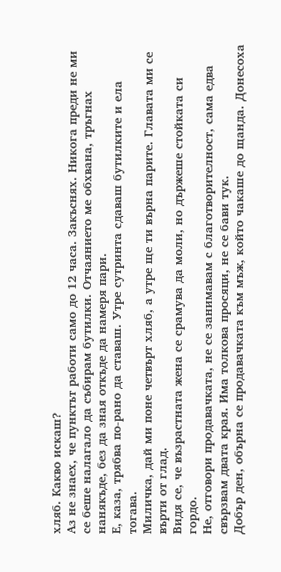хляб. Какво искаш?
Аз не знаех, че пунктът работи само до 12 часа. Закъснях. Никога преди не ми се беше налагало да събирам бутилки. Отчаянието ме обхвана, тръгнах нанякъде, без да зная откъде да намеря пари.
Е, каза, трябва по-рано да ставаш. Утре сутринта сдаваш бутилките и ела тогава.
Миличка, дай ми поне четвърт хляб, а утре ще ти върна парите. Главата ми се върти от глад.
Видя се, че възрастната жена се срамува да моли, но държеше стойката си гордо.
Не, отговори продавачката, не се занимавам с благотворителност, сама едва свързвам двата края. Има толкова просяци, не се бави тук.
Добър ден, обърна се продавачката към мъж, който чакаше до щанда. Донесоха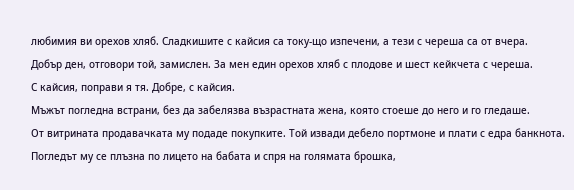любимия ви орехов хляб. Сладкишите с кайсия са току-що изпечени, а тези с череша са от вчера.
Добър ден, отговори той, замислен. За мен един орехов хляб с плодове и шест кейкчета с череша.
С кайсия, поправи я тя. Добре, с кайсия.
Мъжът погледна встрани, без да забелязва възрастната жена, която стоеше до него и го гледаше.
От витрината продавачката му подаде покупките. Той извади дебело портмоне и плати с едра банкнота. Погледът му се плъзна по лицето на бабата и спря на голямата брошка,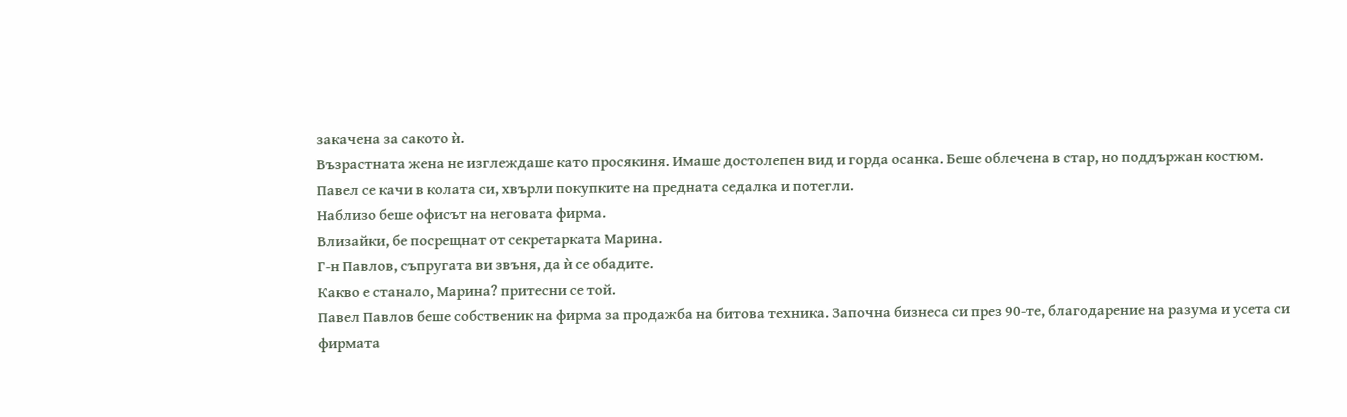закачена за сакото ѝ.
Възрастната жена не изглеждаше като просякиня. Имаше достолепен вид и горда осанка. Беше облечена в стар, но поддържан костюм.
Павел се качи в колата си, хвърли покупките на предната седалка и потегли.
Наблизо беше офисът на неговата фирма.
Влизайки, бе посрещнат от секретарката Марина.
Г-н Павлов, съпругата ви звъня, да ѝ се обадите.
Какво е станало, Марина? притесни се той.
Павел Павлов беше собственик на фирма за продажба на битова техника. Започна бизнеса си през 90-те, благодарение на разума и усета си фирмата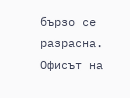бързо се разрасна.
Офисът на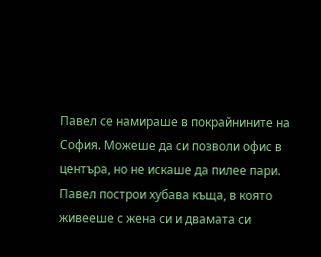Павел се намираше в покрайнините на София. Можеше да си позволи офис в центъра, но не искаше да пилее пари.
Павел построи хубава къща, в която живееше с жена си и двамата си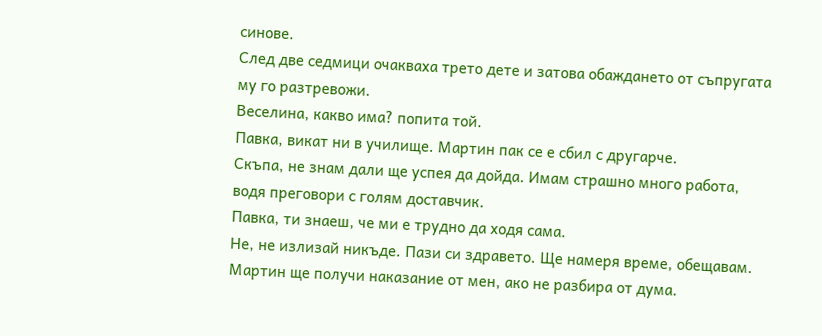синове.
След две седмици очакваха трето дете и затова обаждането от съпругата му го разтревожи.
Веселина, какво има? попита той.
Павка, викат ни в училище. Мартин пак се е сбил с другарче.
Скъпа, не знам дали ще успея да дойда. Имам страшно много работа, водя преговори с голям доставчик.
Павка, ти знаеш, че ми е трудно да ходя сама.
Не, не излизай никъде. Пази си здравето. Ще намеря време, обещавам.
Мартин ще получи наказание от мен, ако не разбира от дума.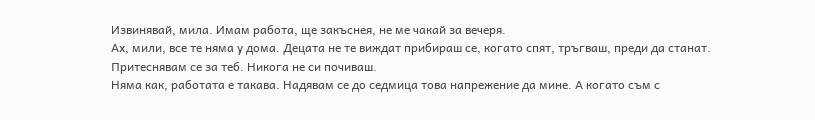Извинявай, мила. Имам работа, ще закъснея, не ме чакай за вечеря.
Ах, мили, все те няма у дома. Децата не те виждат прибираш се, когато спят, тръгваш, преди да станат. Притеснявам се за теб. Никога не си почиваш.
Няма как, работата е такава. Надявам се до седмица това напрежение да мине. А когато съм с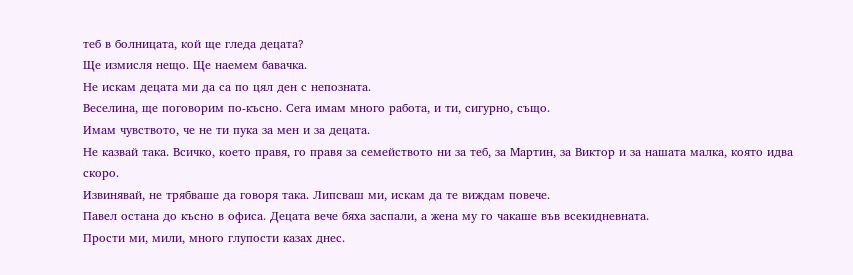теб в болницата, кой ще гледа децата?
Ще измисля нещо. Ще наемем бавачка.
Не искам децата ми да са по цял ден с непозната.
Веселина, ще поговорим по-късно. Сега имам много работа, и ти, сигурно, също.
Имам чувството, че не ти пука за мен и за децата.
Не казвай така. Всичко, което правя, го правя за семейството ни за теб, за Мартин, за Виктор и за нашата малка, която идва скоро.
Извинявай, не трябваше да говоря така. Липсваш ми, искам да те виждам повече.
Павел остана до късно в офиса. Децата вече бяха заспали, а жена му го чакаше във всекидневната.
Прости ми, мили, много глупости казах днес.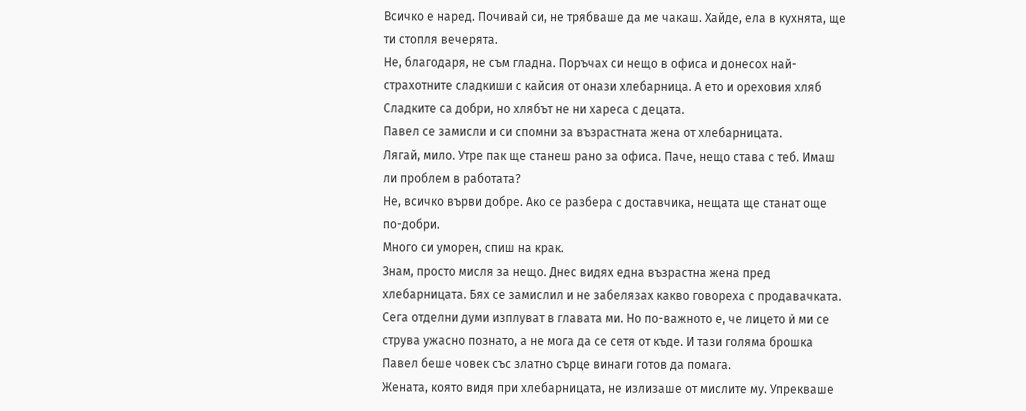Всичко е наред. Почивай си, не трябваше да ме чакаш. Хайде, ела в кухнята, ще ти стопля вечерята.
Не, благодаря, не съм гладна. Поръчах си нещо в офиса и донесох най-страхотните сладкиши с кайсия от онази хлебарница. А ето и ореховия хляб
Сладките са добри, но хлябът не ни хареса с децата.
Павел се замисли и си спомни за възрастната жена от хлебарницата.
Лягай, мило. Утре пак ще станеш рано за офиса. Паче, нещо става с теб. Имаш ли проблем в работата?
Не, всичко върви добре. Ако се разбера с доставчика, нещата ще станат още по-добри.
Много си уморен, спиш на крак.
Знам, просто мисля за нещо. Днес видях една възрастна жена пред хлебарницата. Бях се замислил и не забелязах какво говореха с продавачката. Сега отделни думи изплуват в главата ми. Но по-важното е, че лицето ѝ ми се струва ужасно познато, а не мога да се сетя от къде. И тази голяма брошка
Павел беше човек със златно сърце винаги готов да помага.
Жената, която видя при хлебарницата, не излизаше от мислите му. Упрекваше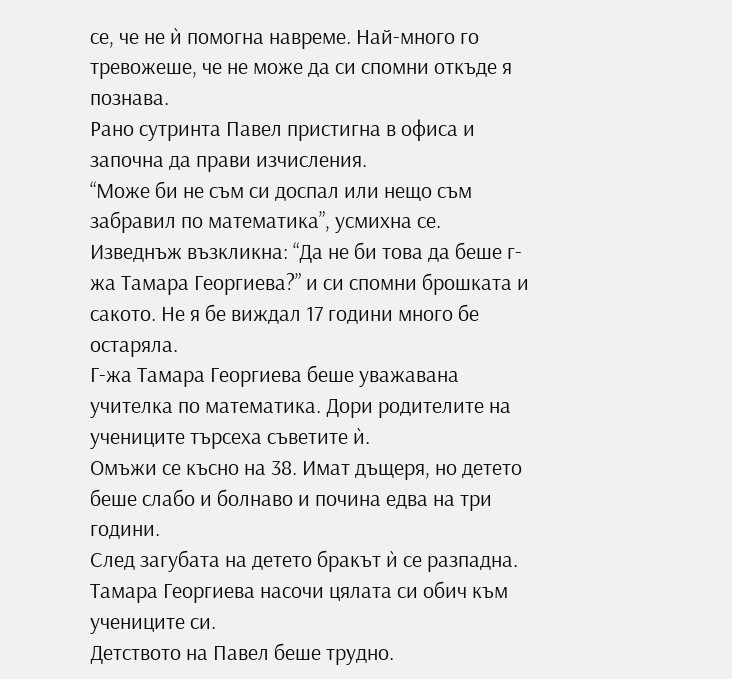се, че не ѝ помогна навреме. Най-много го тревожеше, че не може да си спомни откъде я познава.
Рано сутринта Павел пристигна в офиса и започна да прави изчисления.
“Може би не съм си доспал или нещо съм забравил по математика”, усмихна се.
Изведнъж възкликна: “Да не би това да беше г-жа Тамара Георгиева?” и си спомни брошката и сакото. Не я бе виждал 17 години много бе остаряла.
Г-жа Тамара Георгиева беше уважавана учителка по математика. Дори родителите на учениците търсеха съветите ѝ.
Омъжи се късно на 38. Имат дъщеря, но детето беше слабо и болнаво и почина едва на три години.
След загубата на детето бракът ѝ се разпадна.
Тамара Георгиева насочи цялата си обич към учениците си.
Детството на Павел беше трудно.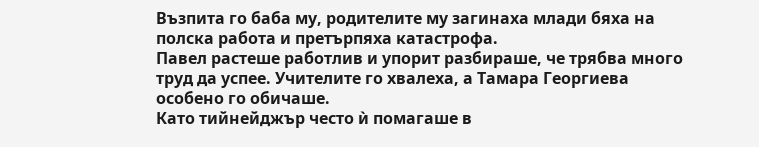Възпита го баба му, родителите му загинаха млади бяха на полска работа и претърпяха катастрофа.
Павел растеше работлив и упорит разбираше, че трябва много труд да успее. Учителите го хвалеха, а Тамара Георгиева особено го обичаше.
Като тийнейджър често ѝ помагаше в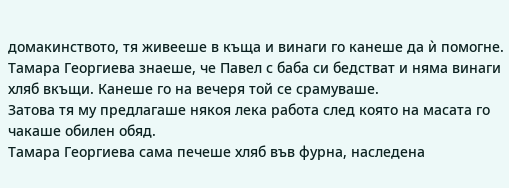домакинството, тя живееше в къща и винаги го канеше да ѝ помогне.
Тамара Георгиева знаеше, че Павел с баба си бедстват и няма винаги хляб вкъщи. Канеше го на вечеря той се срамуваше.
Затова тя му предлагаше някоя лека работа след която на масата го чакаше обилен обяд.
Тамара Георгиева сама печеше хляб във фурна, наследена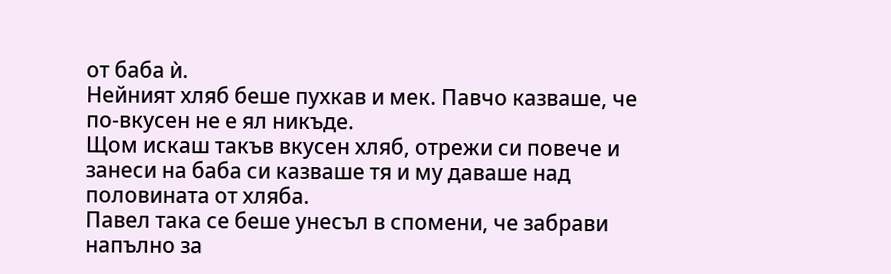от баба ѝ.
Нейният хляб беше пухкав и мек. Павчо казваше, че по-вкусен не е ял никъде.
Щом искаш такъв вкусен хляб, отрежи си повече и занеси на баба си казваше тя и му даваше над половината от хляба.
Павел така се беше унесъл в спомени, че забрави напълно за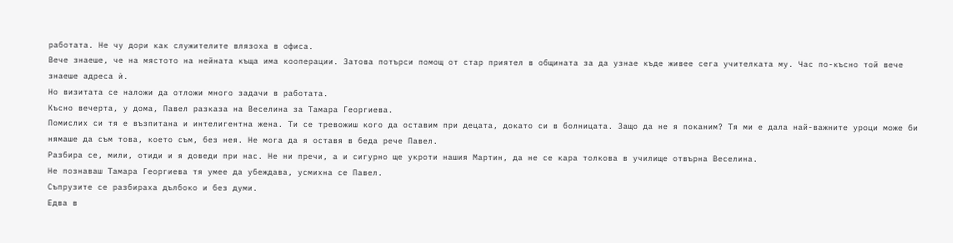работата. Не чу дори как служителите влязоха в офиса.
Вече знаеше, че на мястото на нейната къща има кооперации. Затова потърси помощ от стар приятел в общината за да узнае къде живее сега учителката му. Час по-късно той вече знаеше адреса ѝ.
Но визитата се наложи да отложи много задачи в работата.
Късно вечерта, у дома, Павел разказа на Веселина за Тамара Георгиева.
Помислих си тя е възпитана и интелигентна жена. Ти се тревожиш кого да оставим при децата, докато си в болницата. Защо да не я поканим? Тя ми е дала най-важните уроци може би нямаше да съм това, което съм, без нея. Не мога да я оставя в беда рече Павел.
Разбира се, мили, отиди и я доведи при нас. Не ни пречи, а и сигурно ще укроти нашия Мартин, да не се кара толкова в училище отвърна Веселина.
Не познаваш Тамара Георгиева тя умее да убеждава, усмихна се Павел.
Съпрузите се разбираха дълбоко и без думи.
Едва в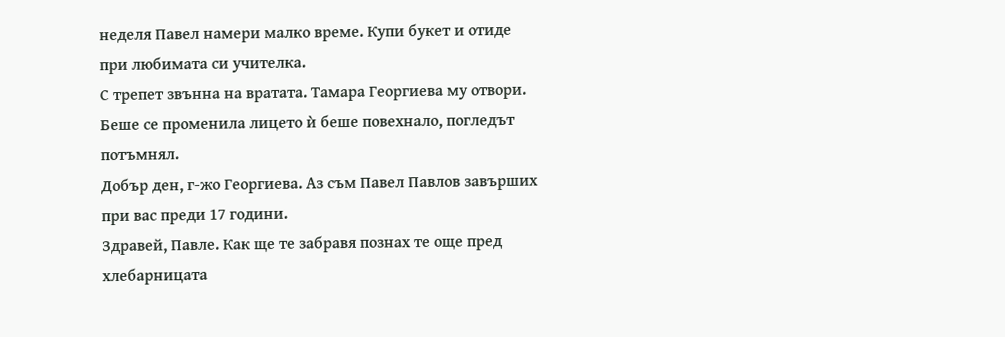неделя Павел намери малко време. Купи букет и отиде при любимата си учителка.
С трепет звънна на вратата. Тамара Георгиева му отвори. Беше се променилa лицето ѝ беше повехнало, погледът потъмнял.
Добър ден, г-жо Георгиева. Аз съм Павел Павлов завърших при вас преди 17 години.
Здравей, Павле. Как ще те забравя познах те още пред хлебарницата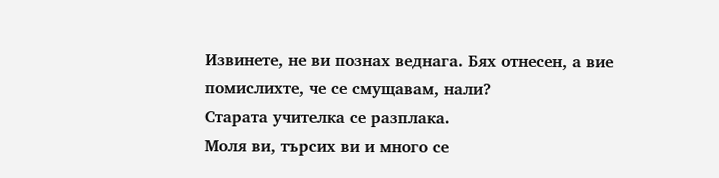Извинете, не ви познах веднага. Бях отнесен, а вие помислихте, че се смущавам, нали?
Старата учителка се разплака.
Моля ви, търсих ви и много се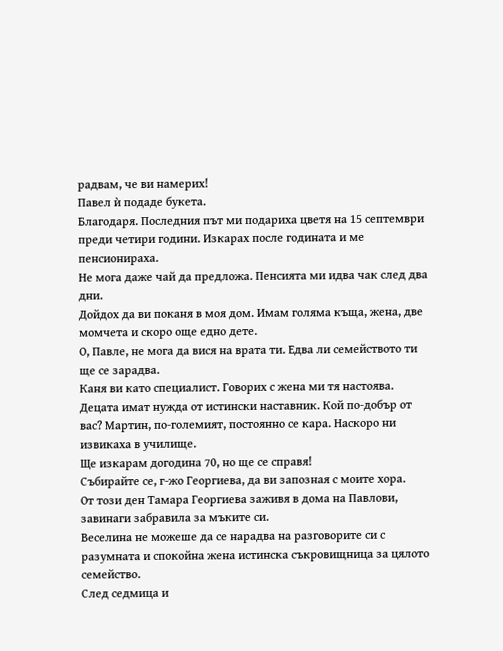радвам, че ви намерих!
Павел ѝ подаде букета.
Благодаря. Последния път ми подариха цветя на 15 септември преди четири години. Изкарах после годината и ме пенсионираха.
Не мога даже чай да предложа. Пенсията ми идва чак след два дни.
Дойдох да ви поканя в моя дом. Имам голяма къща, жена, две момчета и скоро още едно дете.
О, Павле, не мога да вися на врата ти. Едва ли семейството ти ще се зарадва.
Каня ви като специалист. Говорих с жена ми тя настоява. Децата имат нужда от истински наставник. Кой по-добър от вас? Мартин, по-големият, постоянно се кара. Наскоро ни извикаха в училище.
Ще изкарам догодина 70, но ще се справя!
Събирайте се, г-жо Георгиева, да ви запозная с моите хора.
От този ден Тамара Георгиева заживя в дома на Павлови, завинаги забравила за мъките си.
Веселина не можеше да се нарадва на разговорите си с разумната и спокойна жена истинска съкровищница за цялото семейство.
След седмица и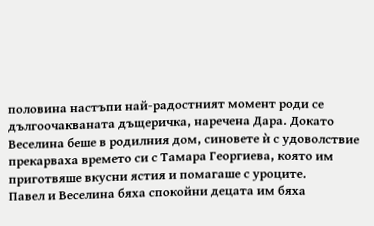половина настъпи най-радостният момент роди се дългоочакваната дъщеричка, наречена Дара. Докато Веселина беше в родилния дом, синовете ѝ с удоволствие прекарваха времето си с Тамара Георгиева, която им приготвяше вкусни ястия и помагаше с уроците.
Павел и Веселина бяха спокойни децата им бяха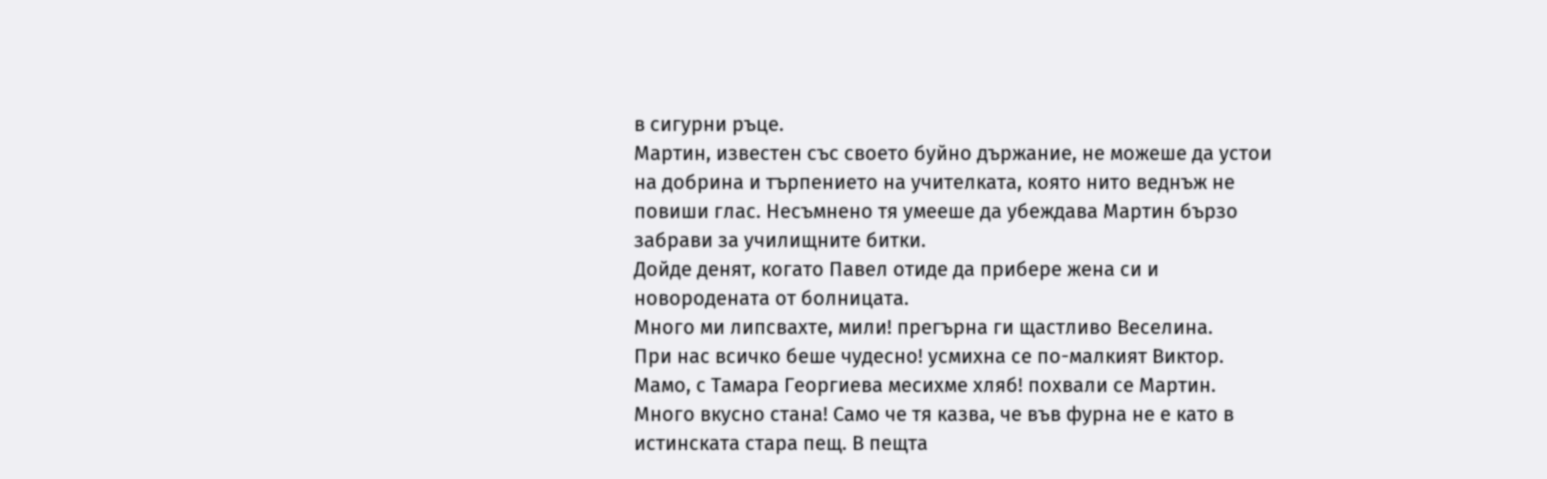в сигурни ръце.
Мартин, известен със своето буйно държание, не можеше да устои на добрина и търпението на учителката, която нито веднъж не повиши глас. Несъмнено тя умееше да убеждава Мартин бързо забрави за училищните битки.
Дойде денят, когато Павел отиде да прибере жена си и новородената от болницата.
Много ми липсвахте, мили! прегърна ги щастливо Веселина.
При нас всичко беше чудесно! усмихна се по-малкият Виктор.
Мамо, с Тамара Георгиева месихме хляб! похвали се Мартин.
Много вкусно стана! Само че тя казва, че във фурна не е като в истинската стара пещ. В пещта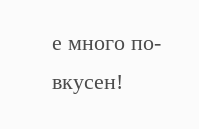е много по-вкусен!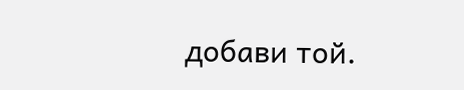добави той.